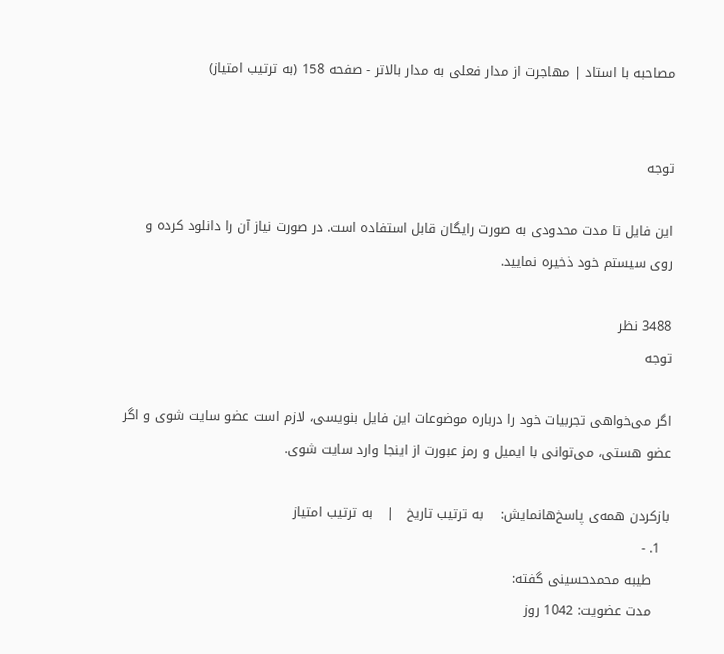مصاحبه با استاد | مهاجرت از مدار فعلی به مدار بالاتر - صفحه 158 (به ترتیب امتیاز)


توجه

این فایل تا مدت محدودی به صورت رایگان قابل استفاده است. در صورت نیاز آن را دانلود کرده و روی سیستم خود ذخیره نمایید.

3488 نظر
توجه

اگر می‌‌خواهی تجربیات خود را درباره موضوعات این فایل بنویسی، لازم است عضو سایت شوی و اگر عضو هستی، می‌توانی با ایمیل و رمز عبورت از اینجا وارد سایت شوی.

بازکردن همه‌ی پاسخ‌هانمایش:    به ترتیب تاریخ   |   به ترتیب امتیاز
  1. -
    طیبه محمدحسینی گفته:
    مدت عضویت: 1042 روز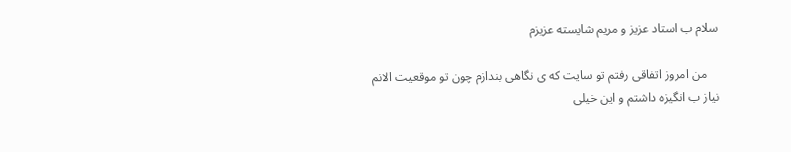سلام ب استاد عزیز و مریم شایسته عزیزم

    من امروز اتفاقی رفتم تو سایت که ی نگاهی بندازم چون تو موقعیت الانم نیاز ب انگیزه داشتم و این خیلی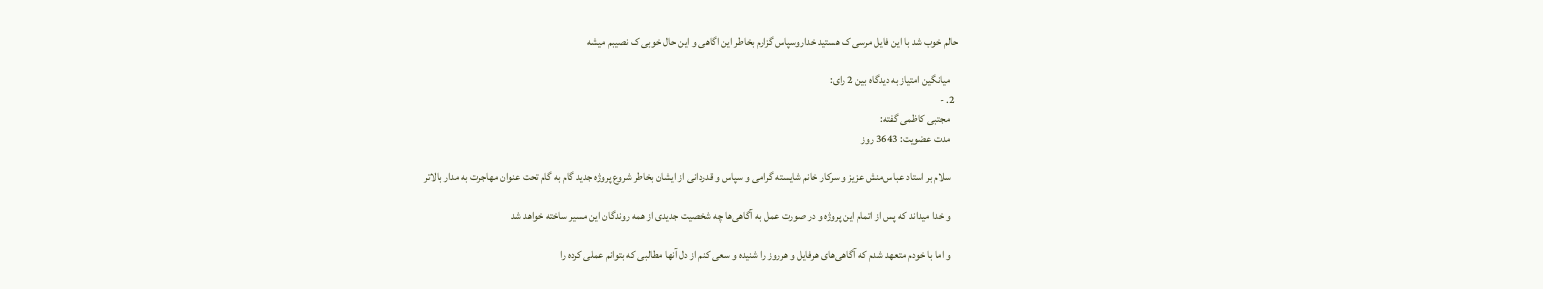حالم خوب شد با این فایل مرسی ک هستید خدارو‌سپاس گزارم بخاطر این اگاهی و این حال خوبی ک نصیبم میشه

    میانگین امتیاز به دیدگاه بین 2 رای:
  2. -
    مجتبی کاظمی گفته:
    مدت عضویت: 3643 روز

    سلام بر استاد عباس‌منش عزیز و سرکار خانم شایسته گرامی و سپاس و قدردانی از ایشان بخاطر شروع پروژه جدید گام به گام تحت عنوان مهاجرت به مدار بالاتر

    و خدا میداند که پس از اتمام این پروژه و در صورت عمل به آگاهی‌ها چه شخصیت جدیدی از همه روندگان این مسیر ساخته خواهد شد

    و اما با خودم متعهد شدم که آگاهی‌های هرفایل و هرروز را شنیده و سعی کنم از دل آنها مطالبی که بتوانم عملی کرده را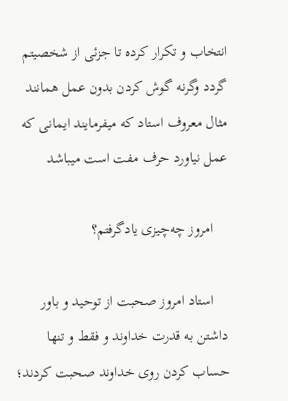انتخاب و تکرار کرده تا جزئی از شخصیتم گردد وگرنه گوش کردن بدون عمل همانند مثال معروف استاد که میفرمایند ایمانی که عمل نیاورد حرف مفت است میباشد

    امروز چه‌چیزی یادگرفتم؟

    استاد امروز صحبت از توحید و باور داشتن به قدرت خداوند و فقط و تنها حساب کردن روی خداوند صحبت کردند؛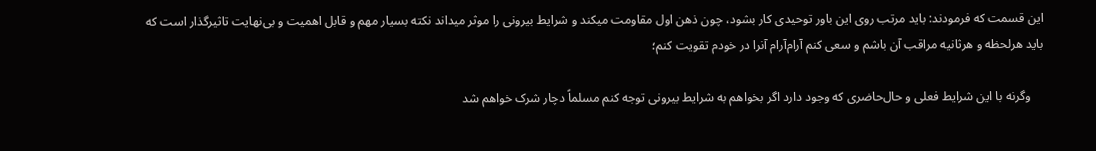این قسمت که فرمودند: باید مرتب روی این باور توحیدی کار بشود، چون ذهن اول مقاومت میکند و شرایط بیرونی را موثر میداند نکته بسیار مهم و قابل اهمیت و بی‌نهایت تاثیرگذار است که باید هرلحظه و هرثانیه مراقب آن باشم و سعی کنم آرام‌آرام آنرا در خودم تقویت کنم؛

    وگرنه با این شرایط فعلی و حال‌حاضری که وجود دارد اگر بخواهم به شرایط بیرونی توجه کنم مسلماً دچار شرک خواهم شد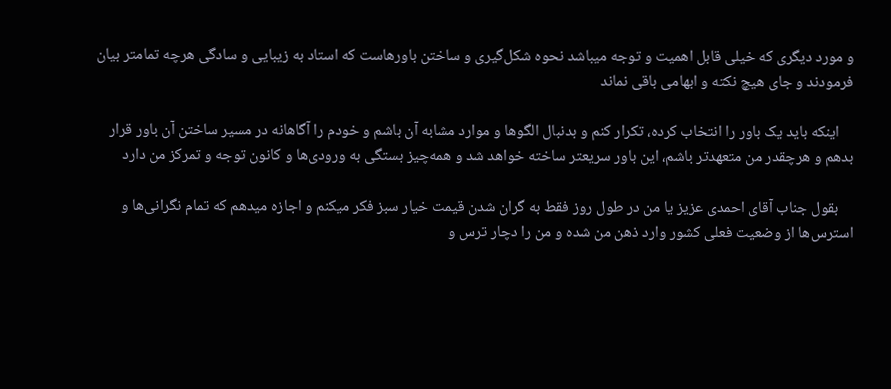و مورد دیگری که خیلی قابل اهمیت و توجه میباشد نحوه شکل‌گیری و ساختن باورهاست که استاد به زیبایی و سادگی هرچه تمامتر بیان فرمودند و جای هیچ نکته و ابهامی باقی نماند

    اینکه باید یک باور را انتخاب کرده، تکرار کنم و بدنبال الگوها و موارد مشابه آن باشم و خودم را آگاهانه در مسیر ساختن آن باور قرار بدهم و هرچقدر من متعهدتر باشم، این باور سریعتر ساخته خواهد شد و همه‌چیز بستگی به ورودی‌ها و کانون توجه و تمرکز من دارد

    بقول جناب آقای احمدی عزیز یا من در طول روز فقط به گران شدن قیمت خیار سبز فکر میکنم و اجازه میدهم که تمام نگرانی‌ها و استرس‌ها از وضعیت فعلی کشور وارد ذهن من شده و من را دچار ترس و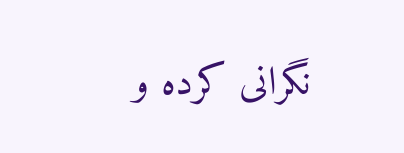نگرانی کرده و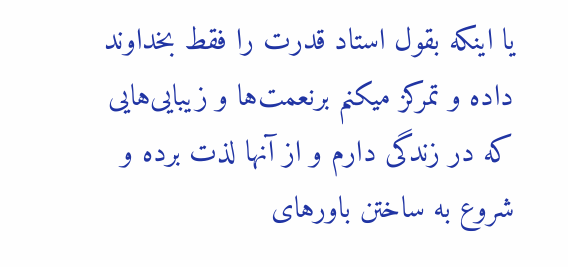یا اینکه بقول استاد قدرت را فقط بخداوند داده و تمرکز میکنم برنعمت‌ها و زیبایی‌هایی که در زندگی دارم و از آنها لذت برده و شروع به ساختن باورهای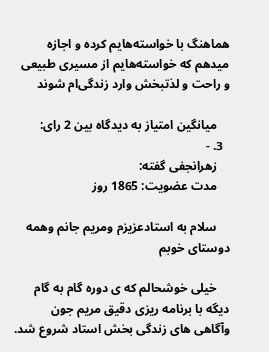هماهنگ با خواسته‌هایم کرده و اجازه میدهم که خواسته‌هایم از مسیری طبیعی و راحت و لذتبخش وارد زندگی‌ام شوند

    میانگین امتیاز به دیدگاه بین 2 رای:
  3. -
    زهرانجفی گفته:
    مدت عضویت: 1865 روز

    سلام به استادعزیزم ومریم جانم وهمه دوستای خوبم

    خیلی خوشحالم که ی دوره گام به گام دیگه با برنامه ریزی دقیق مریم جون وآگاهی های زندگی بخش استاد شروع شد.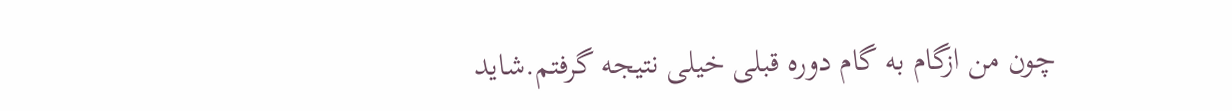چون من ازگام به گام دوره قبلی خیلی نتیجه گرفتم.شاید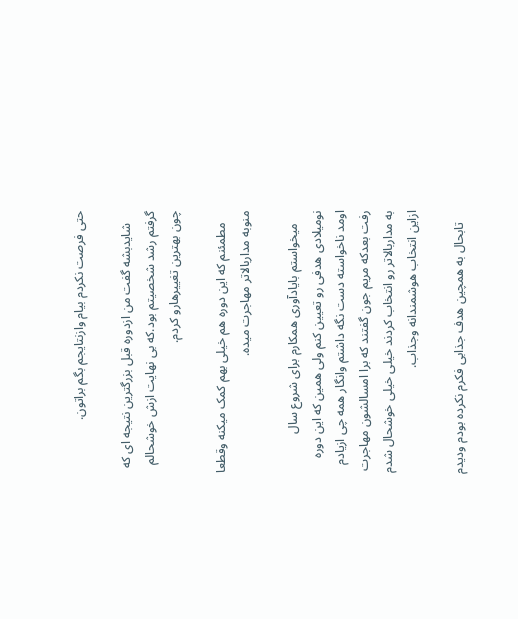حتی فرصت نکردم بیام وازنتایجم بگم براتون.

    شایدبشه گفت من ازدوره قبل بزرگترین نتیجه ای که گرفتم رشد شخصیتم بود.که بی نهایت ازش خوشحالم چون بهترین تغییرهارو کردم.

    مطمئنم که این دوره هم خیلی بهم کمک میکنه وقطعا منوبه مداربالاتر مهاجرت میده.

    میخواستم بایادآوری همکارم برای شروع سال نومیلادی هدفی رو تعیین کنم ولی همین که این دوره اومد ناخواسته دست نگه داشتم وانگار همه چی ازیادم رفت بعدکه مریم جون گفتند که برا امسالشون مهاجرت به مداربالاتر رو انتخاب کردند خیلی خیلی خوشحال شدم ازاین انتخاب هوشمندانه وجذاب.

    تابحال به همچین هدف جذابی فکرم نکرده بودم ودیدم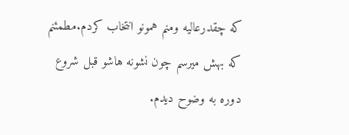که چقدرعالیه ومنم همونو انتخاب کردم.مطمئنم که بهش میرسم چون نشونه هاشو قبل شروع دوره به وضوح دیدم.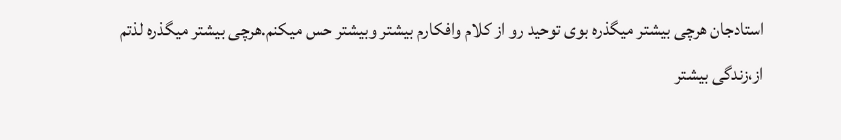استادجان هرچی بیشتر میگذره بوی توحید رو از کلام وافکارم بیشتر وبیشتر حس میکنم.هرچی بیشتر میگذره لذتم از،زندگی بیشتر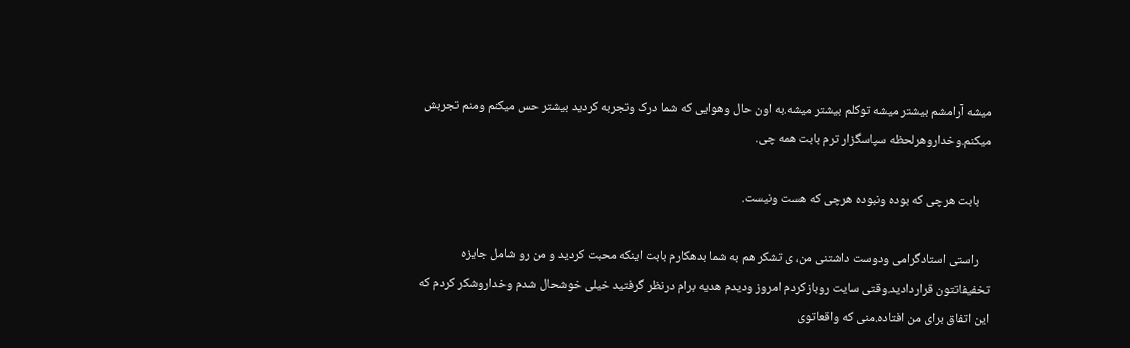میشه آرامشم بیشتر میشه توکلم بیشتر میشه.به اون حال وهوایی که شما درک وتجربه کردید بیشتر حس میکنم ومنم تجربش میکنم.وخداروهرلحظه سپاسگزار ترم بابت همه چی.

    بابت هرچی که بوده ونبوده هرچی که هست ونیست.

    راستی استادگرامی ودوست داشتنی من، ی تشکر هم به شما بدهکارم بابت اینکه محبت کردید و من رو شامل جایزه تخفیفاتتون قراردادید.وقتی سایت روبازکردم امروز ودیدم هدیه برام درنظر گرفتید خیلی خوشحال شدم وخداروشکر کردم که این اتفاق برای من افتاده.منی که واقعاتوی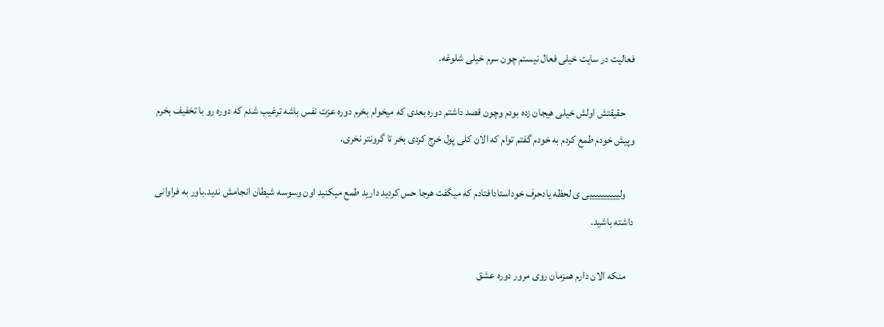فعالیت در سایت خیلی فعال نیستم چون سرم خیلی شلوغه.

    حقیقتش اولش خیلی هیجان زده بودم وچون قصد داشتم دوره بعدی که میخوام بخرم دوره عزت نفس باشه ترغیب شدم که دوره رو با تخفیف بخرم وپیش خودم طمع کردم به خودم گفتم توام که الان کلی پول خرج کردی بخر تا گرونتر نخری.

    ولییییییییییی ی لحظه یادحرف خوداستادافتادم که میگفت هرجا حس کردید دارید طمع میکنید اون وسوسه شیطان انجامش ندید.باور به فراوانی داشته باشید.

    منکه الان دارم همزمان روی مرور دوره عشق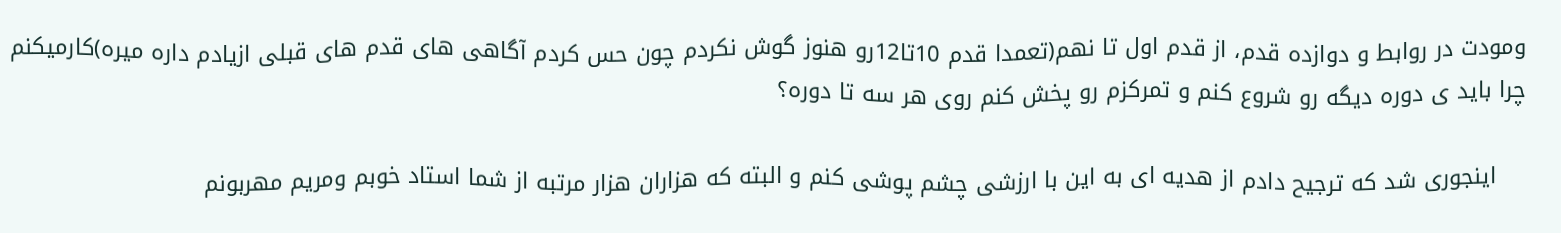ومودت در روابط و دوازده قدم، از قدم اول تا نهم(تعمدا قدم 10تا12رو هنوز گوش نکردم چون حس کردم آگاهی های قدم های قبلی ازیادم داره میره)کارمیکنم چرا باید ی دوره دیگه رو شروع کنم و تمرکزم رو پخش کنم روی هر سه تا دوره؟

    اینجوری شد که ترجیح دادم از هدیه ای به این با ارزشی چشم پوشی کنم و البته که هزاران هزار مرتبه از شما استاد خوبم ومریم مهربونم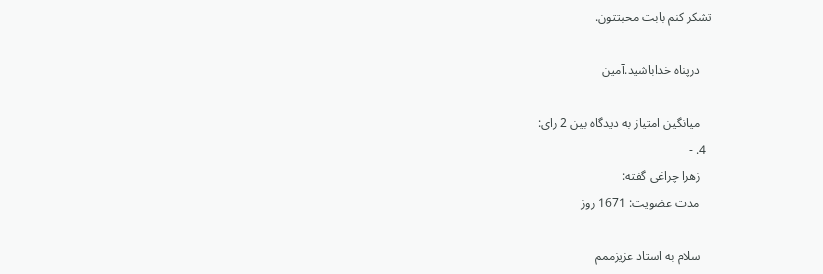تشکر کنم بابت محبتتون.

    درپناه خداباشید.آمین

    میانگین امتیاز به دیدگاه بین 2 رای:
  4. -
    زهرا چراغی گفته:
    مدت عضویت: 1671 روز

    سلام به استاد عزیزممم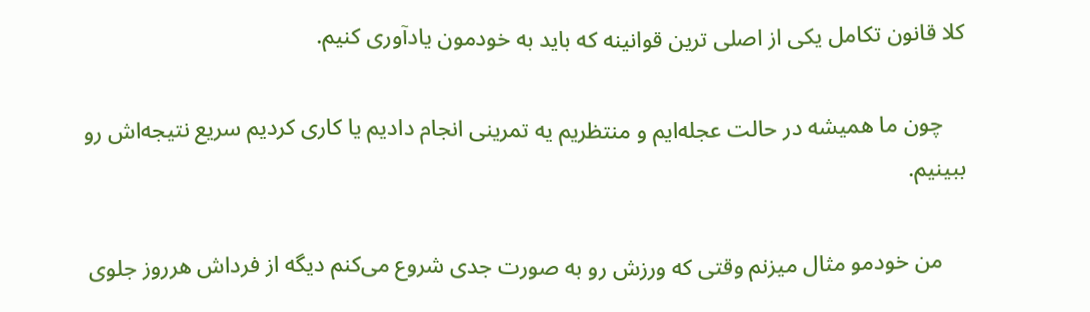کلا قانون تکامل یکی از اصلی ترین قوانینه که باید به خودمون یادآوری کنیم.

    چون ما همیشه در حالت عجله‌ایم و منتظریم یه تمرینی انجام دادیم یا کاری کردیم سریع نتیجه‌اش رو ببینیم.

    من خودمو مثال میزنم وقتی که ورزش رو به صورت جدی شروع می‌کنم دیگه از فرداش هرروز جلوی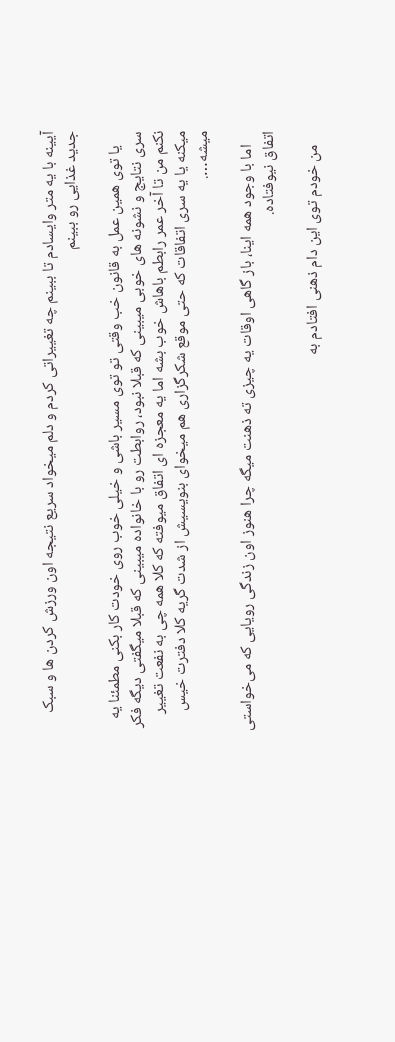آیینه با یه متر وایسادم تا ببینم چه تغییراتی کردم و دلم میخواد سریع نتیجه اون ورزش کردن ها و سبک جدید غذایی رو ببینم

    یا توی همین عمل به قانون خب وقتی تو توی مسیر باشی و خیلی خوب روی خودت کار بکنی مطمئنا یه سری نتایج و نشونه های خوبی میبینی که قبلا نبود، روابطت رو با خانواده میبینی که قبلا میگفتی دیگه فکر نکنم من تا آخر عمر رابطم باهاش خوب بشه اما یه معجزه ای اتفاق میوفته که کلا همه چی به نفعت تغییر میکنه یا یه سری اتفاقات که حتی موقع شکرگزاری هم میخوای بنویسیش از شدت گریه کلا دفترت خیس میشه….

    اما با وجود همه اینا، باز گاهی اوقات یه چیزی ته ذهنت میگه چرا هنوز اون زندگی رویایی که می‌خواستی اتفاق نیوفتاده.

    من خودم توی این دام ذهنی افتادم به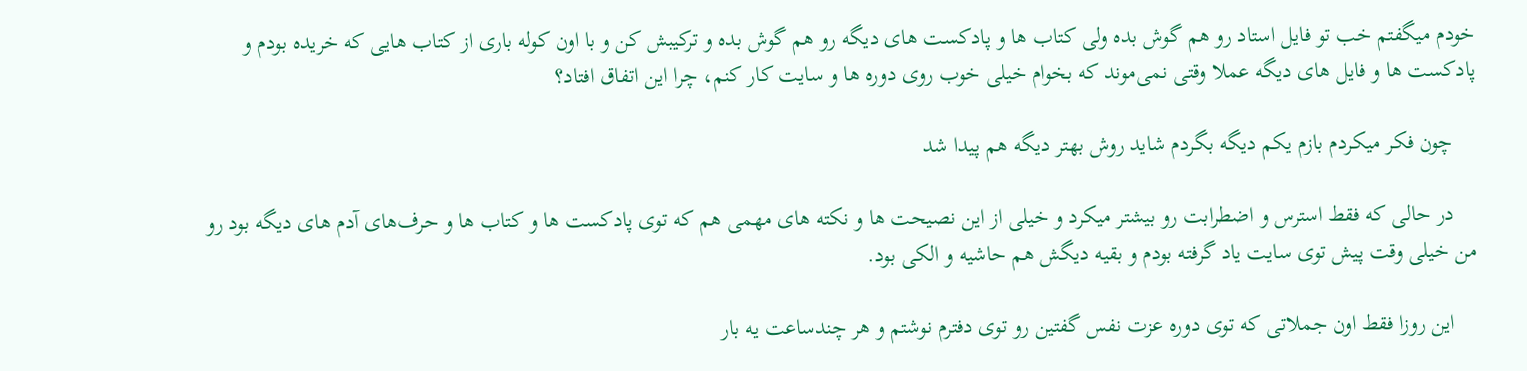خودم میگفتم خب تو فایل استاد رو هم گوش بده ولی کتاب ها و پادکست های دیگه رو هم گوش بده و ترکیبش کن و با اون کوله باری از کتاب هایی که خریده بودم و پادکست ها و فایل های دیگه عملا وقتی نمی‌موند که بخوام خیلی خوب روی دوره ها و سایت کار کنم، چرا این اتفاق افتاد؟

    چون فکر میکردم بازم یکم دیگه بگردم شاید روش بهتر دیگه هم پیدا شد

    در حالی که فقط استرس و اضطرابت رو بیشتر میکرد و خیلی از این نصیحت ها و نکته های مهمی هم که توی پادکست ها و کتاب ها و حرف‌های آدم های دیگه بود رو من خیلی وقت پیش توی سایت یاد گرفته بودم و بقیه دیگش هم حاشیه و الکی بود.

    این روزا فقط اون جملاتی که توی دوره عزت نفس گفتین رو توی دفترم نوشتم و هر چندساعت یه بار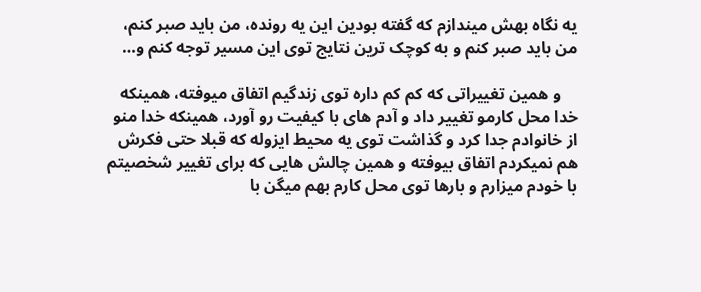یه نگاه بهش میندازم که گفته بودین این یه رونده، من باید صبر کنم، من باید صبر کنم و به کوچک ترین نتایج توی این مسیر توجه کنم و…

    و همین تغییراتی که کم کم داره توی زندگیم اتفاق میوفته، همینکه خدا محل کارمو تغییر داد و آدم های با کیفیت رو آورد، همینکه خدا منو از خانوادم جدا کرد و گذاشت توی یه محیط ایزوله که قبلا حتی فکرش هم نمیکردم اتفاق بیوفته و همین چالش هایی که برای تغییر شخصیتم با خودم میزارم و بارها توی محل کارم بهم میگن با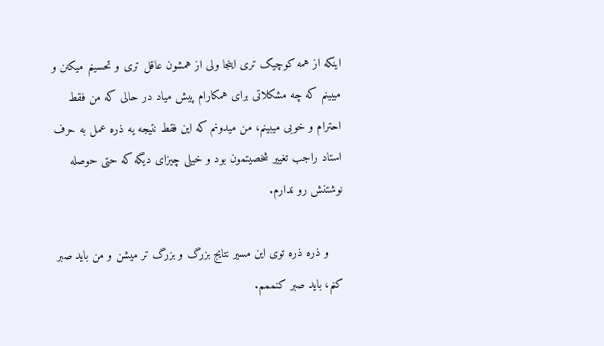اینکه از همه کوچیک تری اینجا ولی از همشون عاقل تری و تحسینم میکنن و میبینم که چه مشکلاتی برای همکارام پیش میاد در حالی که من فقط احترام و خوبی میبینم، من میدونم که این فقط نتیجه یه ذره عمل به حرف استاد راجب تغییر شخصیتمون بود و خیلی چیزای دیگه که حتی حوصله نوشتنش رو ندارم.

    و ذره ذره توی این مسیر نتایج بزرگ و بزرگ تر میشن و من باید صبر کنم، باید صبر کنممم.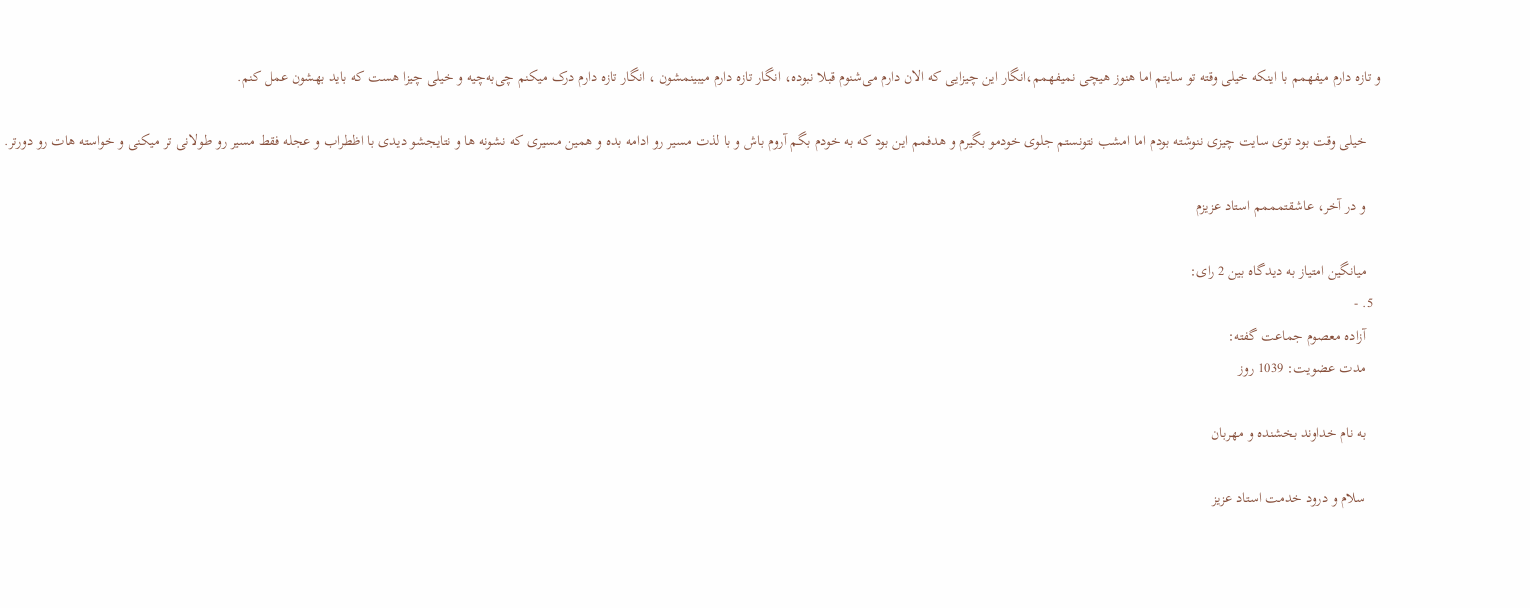و تازه دارم میفهمم با اینکه خیلی وقته تو سایتم اما هنوز هیچی نمیفهمم،انگار این چیزایی که الان دارم می‌شنوم قبلا نبوده، انگار تازه دارم میبینمشون ، انگار تازه دارم درک میکنم چی‌به‌چیه و خیلی چیزا هست که باید بهشون عمل کنم.

    خیلی وقت بود توی سایت چیزی ننوشته بودم اما امشب نتونستم جلوی خودمو بگیرم و هدفمم این بود که به خودم بگم آروم باش و با لذت مسیر رو ادامه بده و همین مسیری که نشونه ها و نتایجشو دیدی با اظطراب و عجله فقط مسیر رو طولانی تر میکنی و خواسته هات رو دورتر.

    و در آخر، عاشقتمممم استاد عزیزم

    میانگین امتیاز به دیدگاه بین 2 رای:
  5. -
    آزاده معصوم جماعت گفته:
    مدت عضویت: 1039 روز

    به نام خداوند بخشنده و مهربان

    سلام و درود خدمت استاد عزیز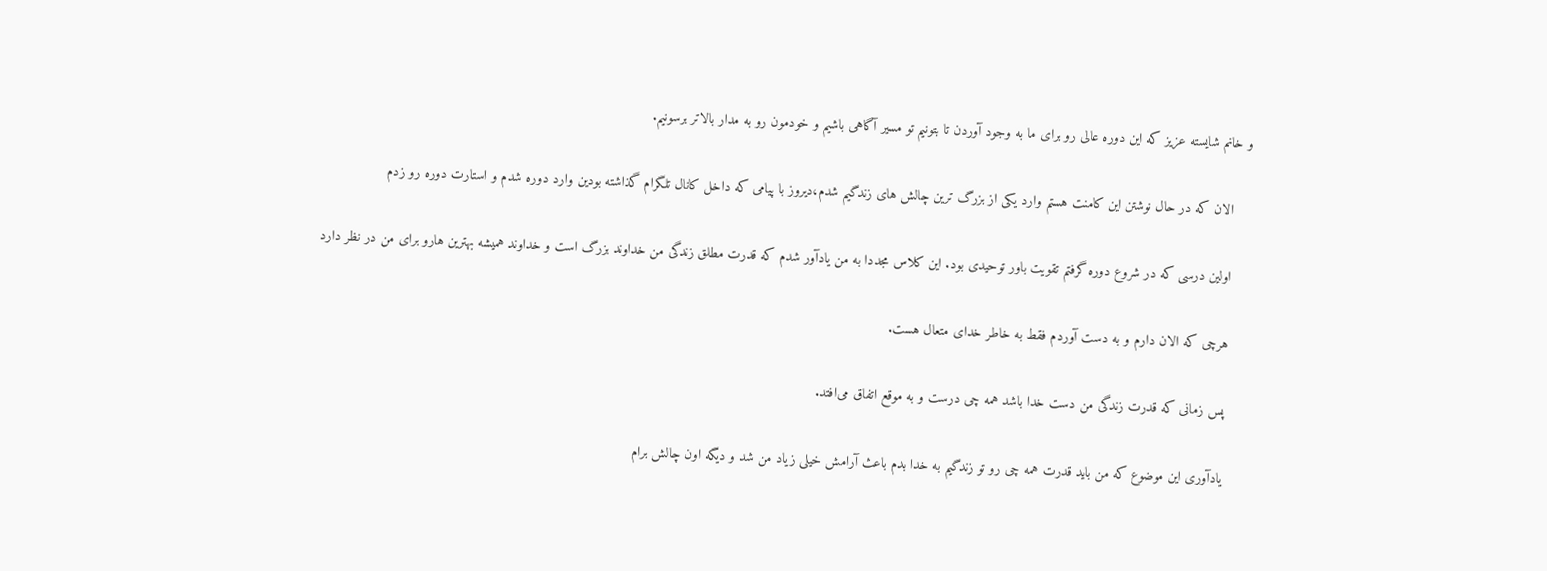و خانم شایسته عزیز که این دوره عالی رو برای ما به وجود آوردن تا بتونیم تو مسیر آگاهی باشیم و خودمون رو به مدار بالاتر برسونیم.

    الان که در حال نوشتن این کامنت هستم وارد یکی از بزرگ ترین چالش های زندگیم شدم،دیروز با پیامی که داخل کانال تلگرام گذاشته بودین وارد دوره شدم و استارت دوره رو زدم

    اولین درسی که در شروع دوره گرفتم تقویت باور توحیدی بود. این کلاس مجددا به من یادآور شدم که قدرت مطلق زندگی من خداوند بزرگ است و خداوند همیشه بهترین هارو برای من در نظر دارد

    هرچی که الان دارم و به دست آوردم فقط به خاطر خدای متعال هست.

    پس زمانی که قدرت زندگی من دست خدا باشد همه چی درست و به موقع اتفاق می‌افتد.

    یادآوری این موضوع که من باید قدرت همه چی رو تو زندگیم به خدا بدم باعث آرامش خیلی زیاد من شد و دیگه اون چالش برام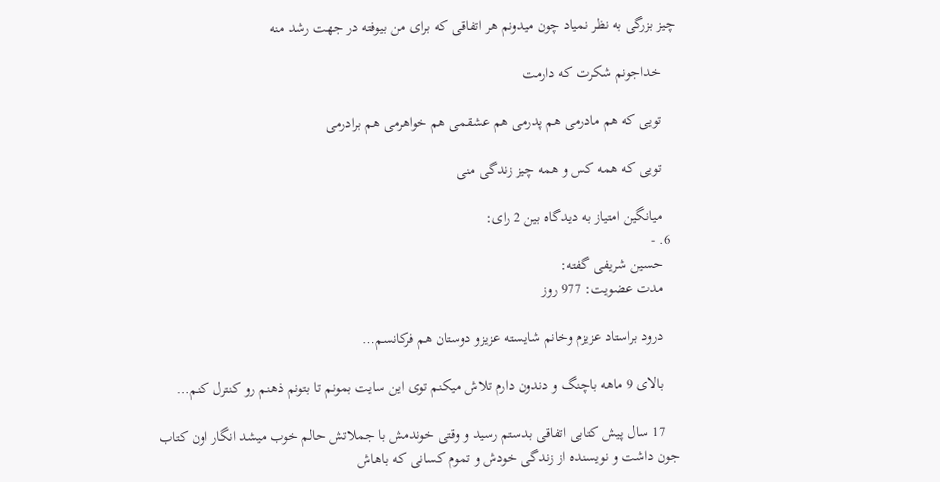چیز بزرگی به نظر نمیاد چون میدونم هر اتفاقی که برای من بیوفته در جهت رشد منه

    خداجونم شکرت که دارمت

    تویی که هم مادرمی هم پدرمی هم عشقمی هم خواهرمی هم برادرمی

    تویی که همه کس و همه چیز زندگی منی

    میانگین امتیاز به دیدگاه بین 2 رای:
  6. -
    حسین شریفی گفته:
    مدت عضویت: 977 روز

    درود براستاد عزیزم وخانم شایسته عزیزو دوستان هم فرکانسم…

    بالای 9 ماهه باچنگ و دندون دارم تلاش میکنم توی این سایت بمونم تا بتونم ذهنم رو کنترل کنم…

    17 سال پیش کتابی اتفاقی بدستم رسید و وقتی خوندمش با جملاتش حالم خوب میشد انگار اون کتاب جون داشت و نویسنده از زندگی خودش و تموم کسانی که باهاش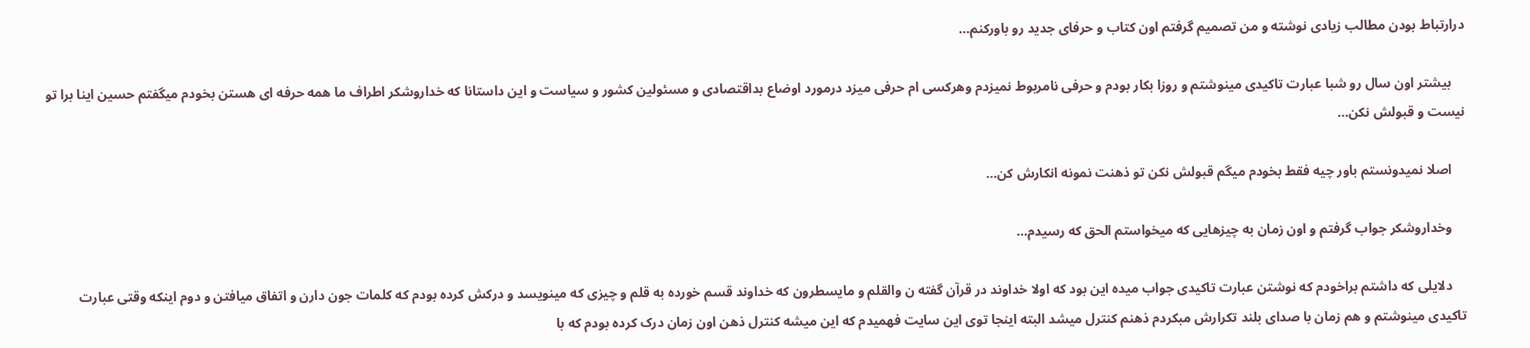درارتباط بودن مطالب زیادی نوشته و من تصمیم گرفتم اون کتاب و حرفای جدید رو باورکنم…

    بیشتر اون سال رو شبا عبارت تاکیدی مینوشتم و روزا بکار بودم و حرفی نامربوط نمیزدم وهرکسی ام حرفی میزد درمورد اوضاع بداقتصادی و مسئولین کشور و سیاست و این داستانا که خداروشکر اطراف ما همه حرفه ای هستن بخودم میگفتم حسین اینا برا تو نیست و قبولش نکن…

    اصلا نمیدونستم باور چیه فقط بخودم میگم قبولش نکن تو ذهنت نمونه انکارش کن…

    وخداروشکر جواب گرفتم و اون زمان به چیزهایی که میخواستم الحق که رسیدم…

    دلایلی که داشتم براخودم که نوشتن عبارت تاکیدی جواب میده این بود که اولا خداوند در قرآن گفته ن والقلم و مایسطرون که خداوند قسم خورده به قلم و چیزی که مینویسد و درکش کرده بودم که کلمات جون دارن و اتفاق میافتن و دوم اینکه وقتی عبارت تاکیدی مینوشتم و هم زمان با صدای بلند تکرارش مبکردم ذهنم کنترل میشد البته اینجا توی این سایت فهمیدم که این میشه کنترل ذهن اون زمان درک کرده بودم که با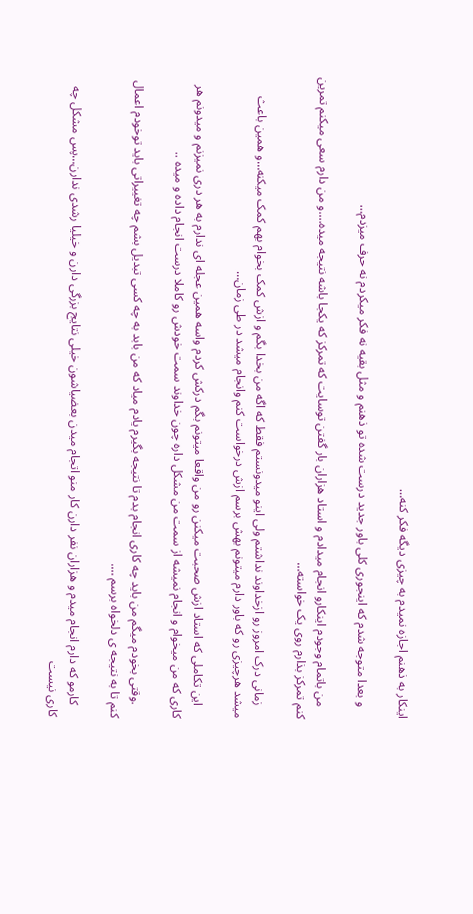اینکار به ذهنم اجازه نمیدم به چیزی دیگه فکر کنه‌‌‌…

    و بعدا متوجه شدم که اینجوری کلی باور جدید درست شده تو ذهنم و مثل بقیه نه فکر میکردم نه حرف میزدم…

    من باتمام وجودم اینکارو انجام میدادم و استاد هزاران بار گفتن توسایت که تمرکز که یکجا باشه نتیجه میده….و من دارم سعی میکنم تمرین کنم تمرکز بذارم روی یک خواسته…

    زمانی درک امروز رو ازخداوند نداشتم ولی اینو میدونستم فقط که اگه من بخدا بگم و ازش کمک بخوام بهم کمک میکنه…و همین باعث میشد هرچیزی رو که باور دارم میتونم بهش برسم ازش درخواست کنم وانجام میشد در طی زمان…

    این تکاملی که استاد ازش صحبت میکنن رو من واقعا میتونم بگم درکش کردم واسه همین عجله ای ندارم به هر دری نمیزنم و میدونم هر کاری که من میخوام و انجام نمیشه از سمت من مشکل داره چون خداوند سمت خودش رو کاملا درست انجام داده و میده ..

    .وقتی بخودم میگم من باید چه کاری انجام بدم تا نتیجه بگیرم یادم میاد که من بابد به چه کسی تبدیل بشم چه تغییراتی باید توخودم اعمال کنم تا به نتیجه ی دلخواه برسم ….

    کارمو که دارم انجام میدم و هزاران نفر دارن کار منو اتجام میدن بعضیاشون خیلی نتایج بزرگی دارن و خیلیا رشدی ندارن…پس مشکل چه کاری نیست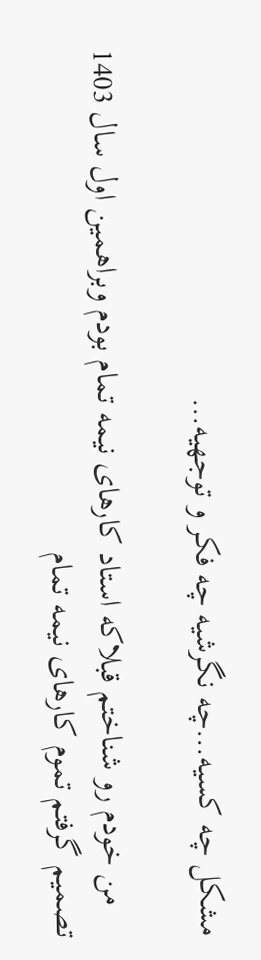مشکل چه کسیه…چه نگرشیه چه فکر و توجهیه…

    من خودم رو شناختم قبلاکه استاد کارهای نیمه تمام بودم وبراهمین اول سال 1403 تصمیم گرفتم تموم کارهای نیمه تمام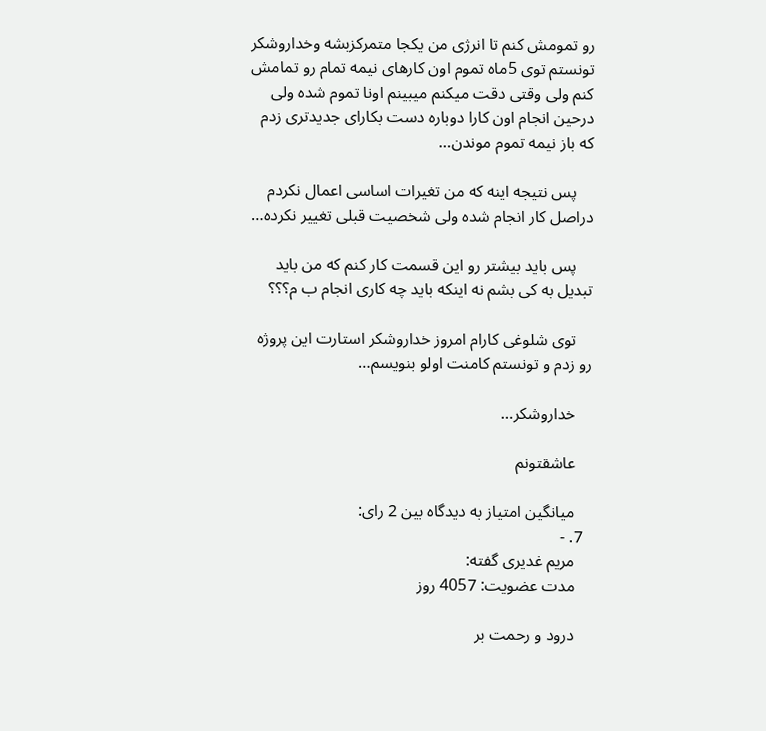رو تمومش کنم تا انرژی من یکجا متمرکزبشه وخداروشکر تونستم توی 5ماه تموم اون کارهای نیمه تمام رو تمامش کنم ولی وقتی دقت میکنم میبینم اونا تموم شده ولی درحین انجام اون کارا دوباره دست بکارای جدیدتری زدم که باز نیمه تموم موندن…

    پس نتیجه اینه که من تغیرات اساسی اعمال نکردم دراصل کار انجام شده ولی شخصیت قبلی تغییر نکرده…

    پس باید بیشتر رو این قسمت کار کنم که من باید تبدیل به کی بشم نه اینکه باید چه کاری انجام ب م؟؟؟

    توی شلوغی کارام امروز خداروشکر استارت این پروژه رو زدم و تونستم کامنت اولو بنویسم…

    خداروشکر…

    عاشقتونم

    میانگین امتیاز به دیدگاه بین 2 رای:
  7. -
    مریم غدیری گفته:
    مدت عضویت: 4057 روز

    درود و رحمت بر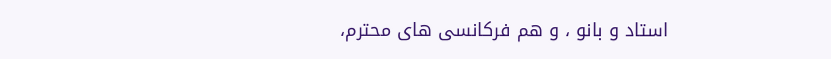استاد و بانو ، و هم فرکانسی های محترم،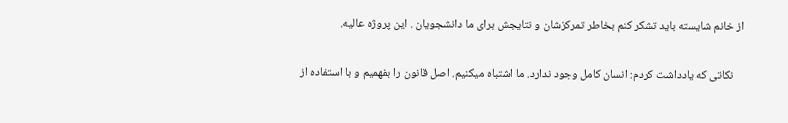از خانم شایسته باید تشکر کنم‌ بخاطر تمرکزشان و نتایجش برای ما دانشجویان . این پروژه عالیه.

    نکاتی که یادداشت کردم: انسان کامل وجود ندارد. ما اشتباه میکنیم. اصل قانون را بفهمیم و با استفاده از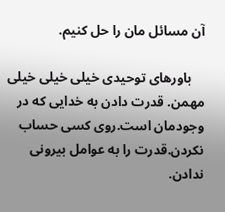آن مسائل مان را حل کنیم.

    باورهای توحیدی خیلی خیلی خیلی مهمن. قدرت دادن به خدایی که در وجودمان است.روی کسی حساب نکردن.قدرت را به عوامل بیرونی ندادن.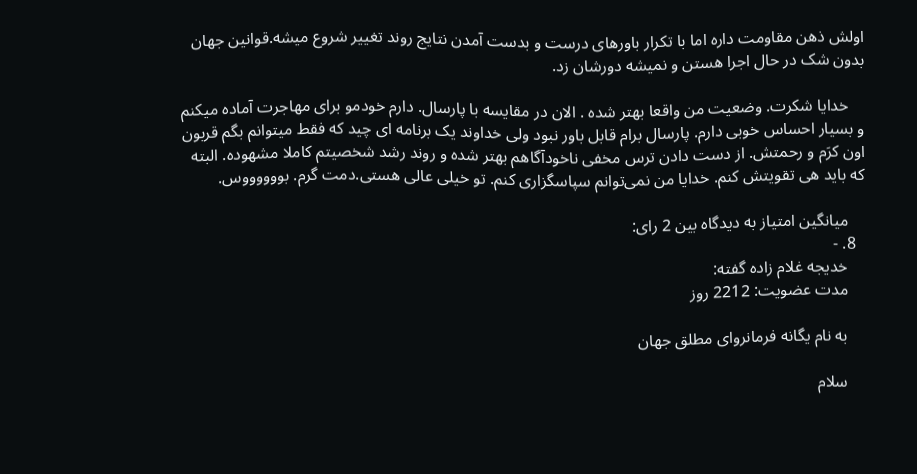اولش ذهن مقاومت داره اما با تکرار باورهای درست و بدست آمدن نتایج روند تغییر شروع میشه.قوانین جهان بدون شک در حال اجرا هستن و نمیشه دورشان زد.

    خدایا شکرت. وضعیت من واقعا بهتر شده . الان در مقایسه با پارسال. دارم خودمو برای مهاجرت آماده میکنم و بسیار احساس خوبی دارم. پارسال برام قابل باور نبود ولی خداوند یک برنامه ای چید که فقط میتوانم بگم قربون اون کرَم و رحمتش. از دست دادن ترس مخفی ناخودآگاهم بهتر ‌شده و روند رشد شخصیتم کاملا مشهوده. البته که باید هی تقویتش کنم. خدایا من نمی‌توانم سپاسگزاری کنم. تو خیلی عالی هستی.دمت گرم. بووووووس.

    میانگین امتیاز به دیدگاه بین 2 رای:
  8. -
    خدیجه غلام زاده گفته:
    مدت عضویت: 2212 روز

    به نام یگانه فرمانروای مطلق جهان

    سلام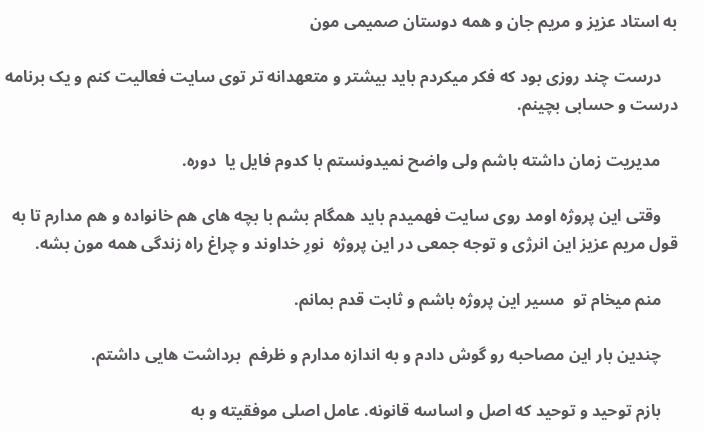به استاد عزیز و مریم جان و همه دوستان صمیمی مون

    درست چند روزی بود که فکر میکردم باید بیشتر و متعهدانه تر توی سایت فعالیت کنم و یک برنامه درست و حسابی بچینم.

    مدیریت زمان داشته باشم ولی واضح نمیدونستم با کدوم فایل یا  دوره.

    وقتی این پروژه اومد روی سایت فهمیدم باید همگام بشم با بچه های هم خانواده و هم مدارم تا به قول مریم عزیز این انرژی و توجه جمعی در این پروژه  نورِ خداوند و چراغ راه زندگی همه مون بشه.

    منم میخام تو  مسیر این پروژه باشم و ثابت قدم بمانم.

    چندین بار این مصاحبه رو گوش دادم و به اندازه مدارم و ظرفم  برداشت هایی داشتم.

    بازم توحید و توحید که اصل و اساسه قانونه. عامل اصلی موفقیته و به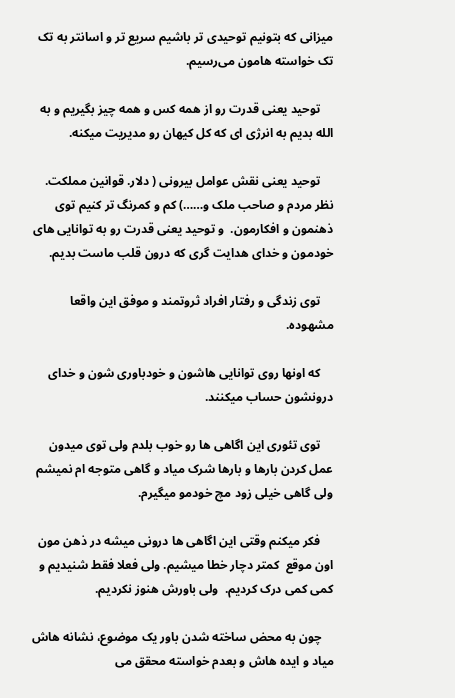میزانی که بتونیم توحیدی تر با‌شیم سریع تر و اسانتر به تک تک خواسته هامون می‌رسیم.

    توحید یعنی قدرت رو از همه کس و همه چیز بگیریم و به الله بدیم به انرژی ای که کل کیهان رو مدیریت میکنه.

    توحید یعنی نقش عوامل بیرونی ( دلار. قوانین مملکت. نظر مردم و صاحب ملک و……) کم و کمرنگ تر کنیم توی ذهنمون و افکارمون.  و توحید یعنی قدرت رو به توانایی های خودمون و خدای هدایت گری که درون قلب ماست بدیم.

    توی زندگی و رفتار افراد ثروتمند و موفق این واقعا مشهوده.

    که اونها روی توانایی هاشون و خودباوری شون و خدای درونشون حساب میکنند.

    توی تئوری این اگاهی ها رو خوب بلدم ولی توی میدون عمل کردن بارها و بارها شرک میاد و گاهی متوجه ام نمیشم ولی گاهی خیلی زود مچ خودمو میگیرم.

    فکر میکنم وقتی این اگاهی ها درونی میشه در ذهن مون اون موقع  کمتر دچار خطا میشیم. ولی فعلا فقط شنیدیم و کمی کمی درک کردیم.  ولی باورش هنوز نکردیم.

    چون به محض ساخته شدن باور یک موضوع، نشانه هاش میاد و ایده هاش و بعدم خواسته محقق می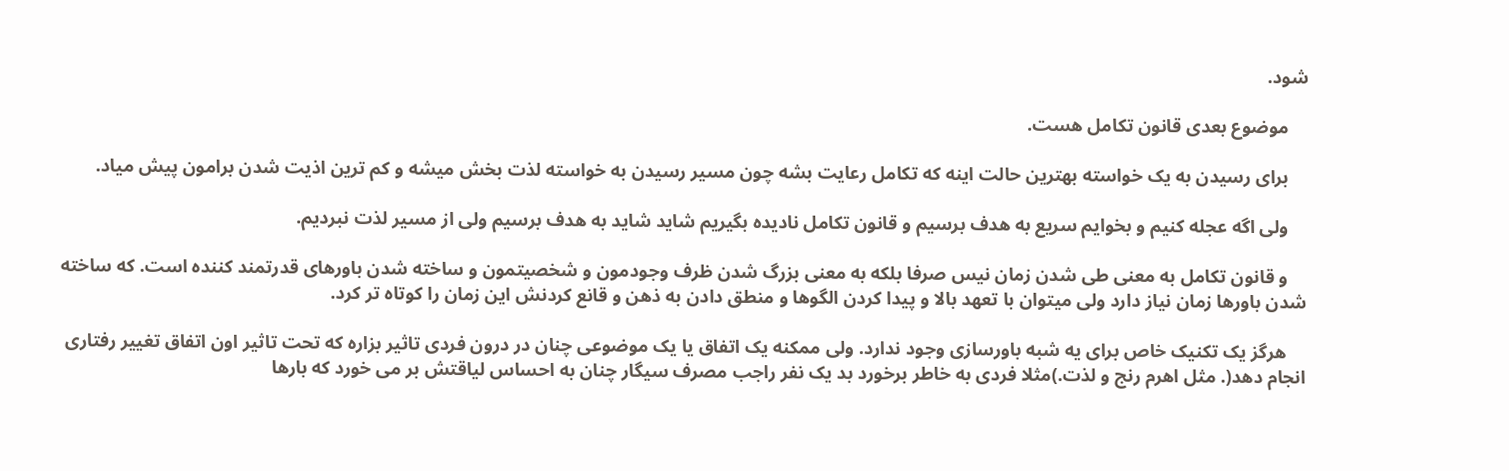شود.

    موضوع بعدی قانون تکامل هست.

    برای رسیدن به یک خواسته بهترین حالت اینه که تکامل رعایت بشه چون مسیر رسیدن به خواسته لذت بخش میشه و کم ترین اذیت شدن برامون پیش میاد.

    ولی اگه عجله کنیم و بخوایم سریع به هدف برسیم و قانون تکامل نادیده بگیریم شاید شاید به هدف برسیم ولی از مسیر لذت نبردیم.

    و قانون تکامل به معنی طی شدن زمان نیس صرفا بلکه به معنی بزرگ شدن ظرف وجودمون و شخصیتمون و ساخته شدن باورهای قدرتمند کننده است. که ساخته شدن باورها زمان نیاز دارد ولی میتوان با تعهد بالا و پیدا کردن الگوها و منطق دادن به ذهن و قانع کردنش این زمان را کوتاه تر کرد.

    هرگز یک تکنیک خاص برای یه شبه باورسازی وجود ندارد. ولی ممکنه یک اتفاق یا یک موضوعی چنان در درون فردی تاثیر بزاره که تحت تاثیر اون اتفاق تغییر رفتاری انجام دهد(. مثل اهرم رنج و لذت.)مثلا فردی به خاطر برخورد بد یک نفر راجب مصرف سیگار چنان به احساس لیاقتش بر می خورد که بارها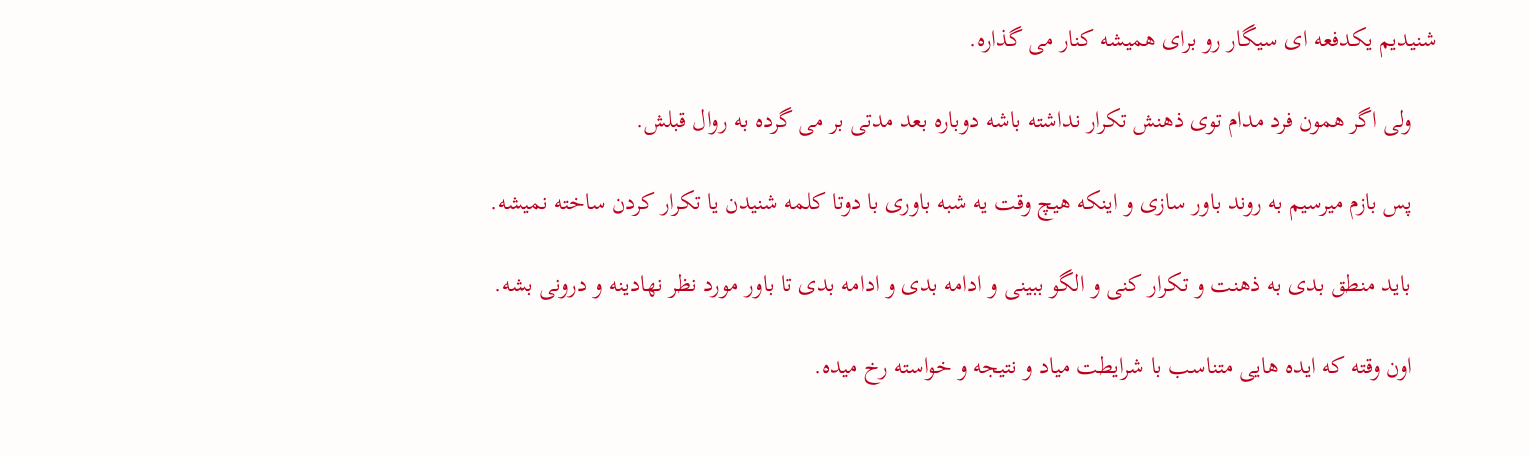شنیدیم یکدفعه ای سیگار رو برای همیشه کنار می گذاره.

    ولی اگر همون فرد مدام توی ذهنش تکرار نداشته باشه دوباره بعد مدتی بر می گرده به روال قبلش.

    پس بازم میرسیم به روند باور سازی و اینکه هیچ وقت یه شبه باوری با دوتا کلمه شنیدن یا تکرار کردن ساخته نمیشه.

    باید منطق بدی به ذهنت و تکرار کنی و الگو ببینی و ادامه بدی و ادامه بدی تا باور مورد نظر نهادینه و درونی بشه.

    اون وقته که ایده هایی متناسب با شرایطت میاد و نتیجه و خواسته رخ میده.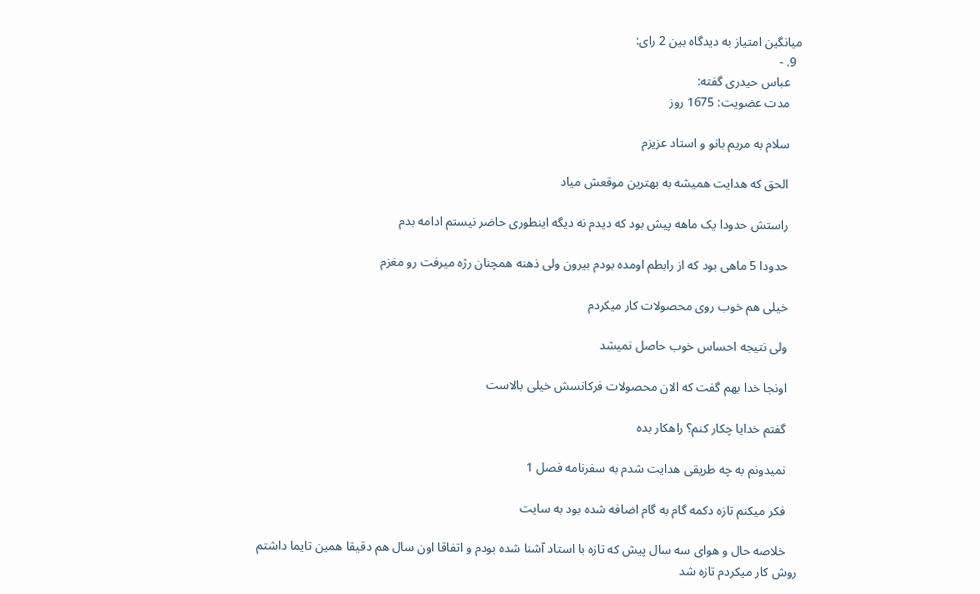میانگین امتیاز به دیدگاه بین 2 رای:
  9. -
    عباس حیدری گفته:
    مدت عضویت: 1675 روز

    سلام به مریم بانو و استاد عزیزم

    الحق که هدایت همیشه به بهترین موقعش میاد

    راستش حدودا یک ماهه پیش بود که دیدم نه دیگه اینطوری حاضر نیستم ادامه بدم

    حدودا 5 ماهی بود که از رابطم اومده بودم بیرون ولی ذهنه همچنان رژه میرفت رو مغزم

    خیلی هم خوب روی محصولات کار میکردم

    ولی نتیجه احساس خوب حاصل نمیشد

    اونجا خدا بهم گفت که الان محصولات فرکانسش خیلی بالاست

    گفتم خدایا چکار کنم؟ راهکار بده

    نمیدونم به چه طریقی هدایت شدم به سفرنامه فصل 1

    فکر میکنم تازه دکمه گام به گام اضافه شده بود به سایت

    خلاصه حال و هوای سه سال پیش که تازه با استاد آشنا شده بودم و اتفاقا اون سال هم دقیقا همین تایما داشتم روش کار میکردم تازه شد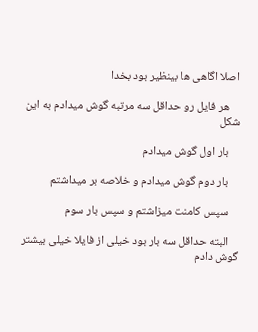اصلا اگاهی ها بینظیر بود بخدا

    هر فایل رو حداقل سه مرتبه گوش میدادم به این شکل

    بار اول گوش میدادم

    بار دوم گوش میدادم و خلاصه بر میداشتم

    سپس کامنت میزاشتم و سپس بار سوم

    البته حداقل سه بار بود خیلی از فایلا خیلی بیشتر گوش دادم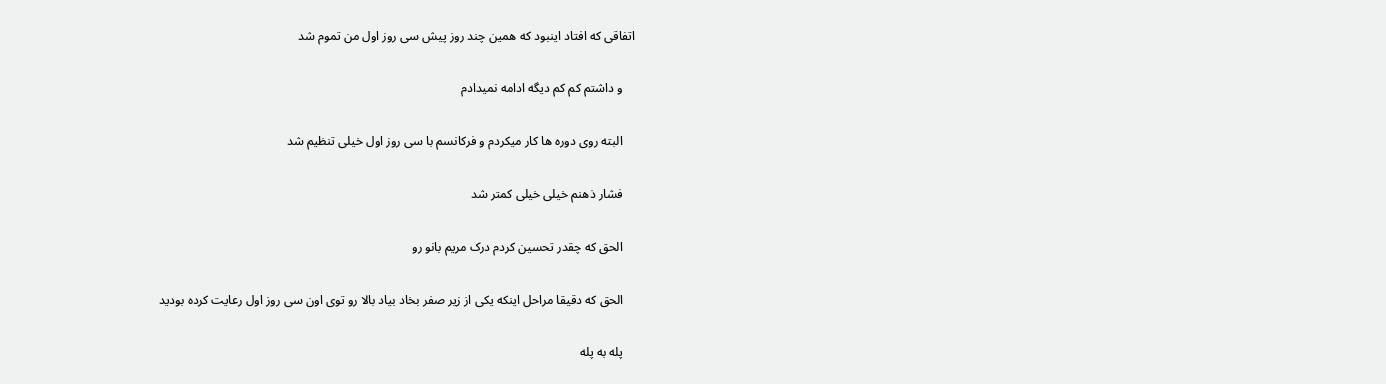اتفاقی که افتاد اینبود که همین چند روز پیش سی روز اول من تموم شد

    و داشتم کم کم دیگه ادامه نمیدادم

    البته روی دوره ها کار میکردم و فرکانسم با سی روز اول خیلی تنظیم شد

    فشار ذهنم خیلی خیلی کمتر شد

    الحق که چقدر تحسین کردم درک مریم بانو رو

    الحق که دقیقا مراحل اینکه یکی از زیر صفر بخاد بیاد بالا رو توی اون سی روز اول رعایت کرده بودید

    پله به پله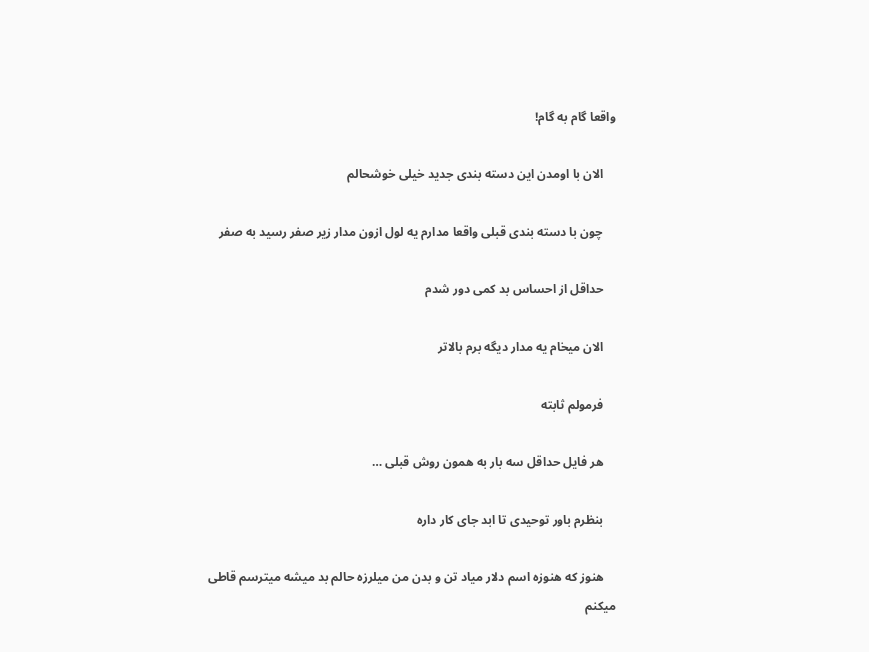واقعا گام به گام!

    الان با اومدن این دسته بندی جدید خیلی خوشحالم

    چون با دسته بندی قبلی واقعا مدارم یه لول ازون مدار زیر صفر رسید به صفر

    حداقل از احساس بد کمی دور شدم

    الان میخام یه مدار دیگه برم بالاتر

    فرمولم ثابته

    هر فایل حداقل سه بار به همون روش قبلی …

    بنظرم باور توحیدی تا ابد جای کار داره

    هنوز که هنوزه اسم دلار میاد تن و بدن من میلرزه حالم بد میشه میترسم قاطی میکنم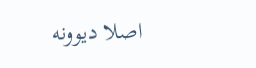اصلا دیوونه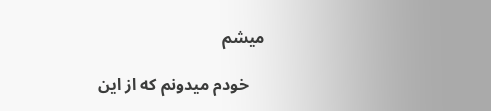میشم

    خودم میدونم که از این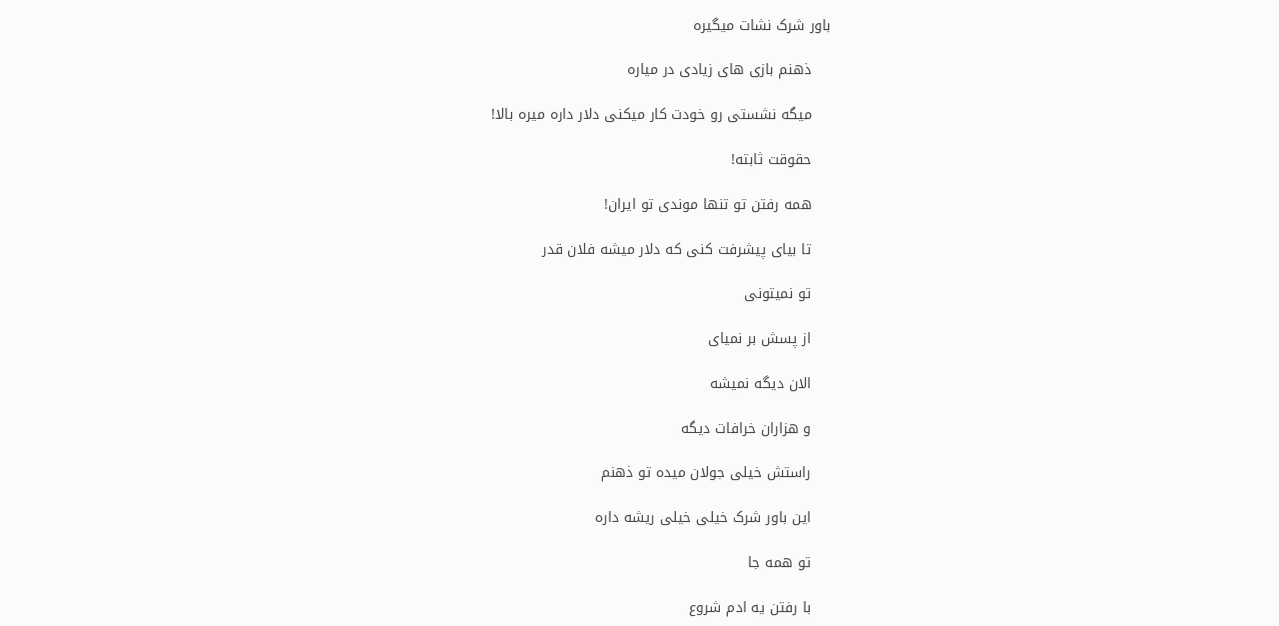باور شرک نشات میگیره

    ذهنم بازی های زیادی در میاره

    میگه نشستی رو خودت کار میکنی دلار داره میره بالا!

    حقوقت ثابته!

    همه رفتن تو تنها موندی تو ایران!

    تا بیای پیشرفت کنی که دلار میشه فلان قدر

    تو نمیتونی

    از پسش بر نمیای

    الان دیگه نمیشه

    و هزاران خرافات دیگه

    راستش خیلی جولان میده تو ذهنم

    این باور شرک خیلی خیلی ریشه داره

    تو همه جا

    با رفتن یه ادم شروع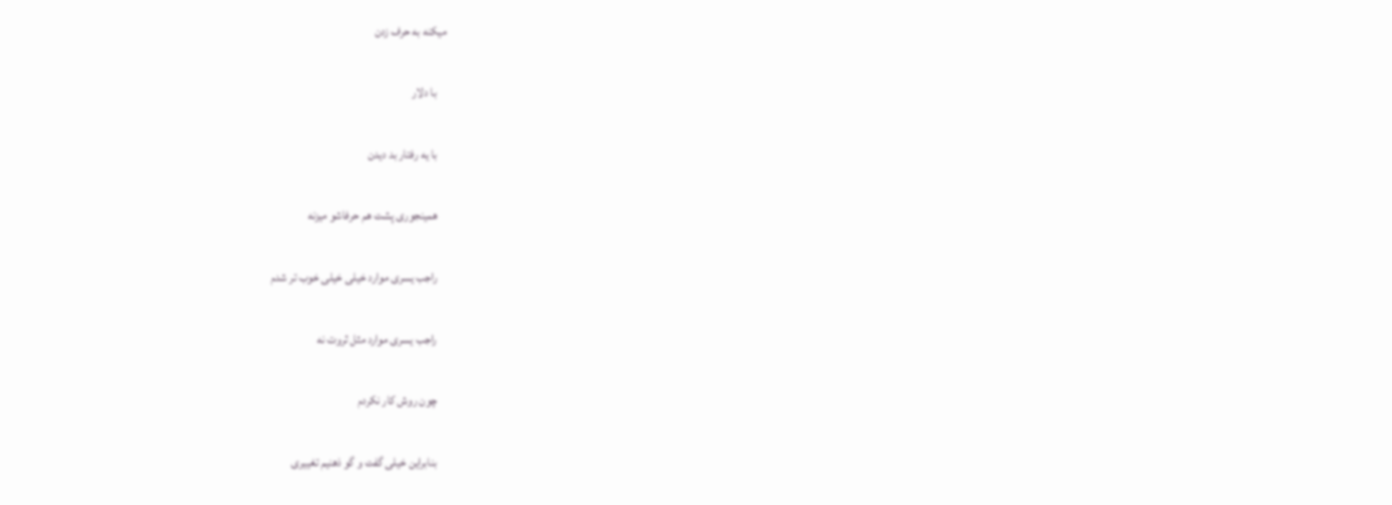میکنه به حرف زدن

    با دلار

    با یه رفتار بد دیدن

    همینجوری پشت هم حرفاشو میزنه

    راجب یسری موارد خیلی خیلی خوب تر شدم

    راجب یسری موارد مثل ثروت نه

    چون روش کار نکردم

    بنابراین خیلی گفت و گو ذهنیم تغییری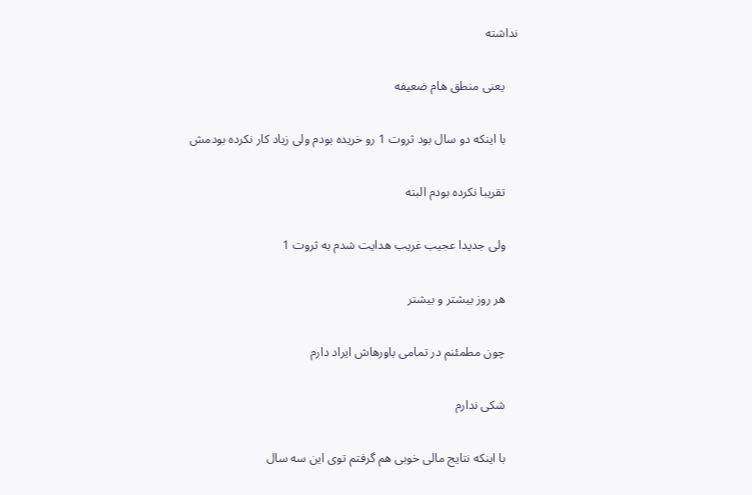نداشته

    یعنی منطق هام ضعیفه

    با اینکه دو سال بود ثروت 1 رو خریده بودم ولی زیاد کار نکرده بودمش

    تقریبا نکرده بودم البته

    ولی جدیدا عجیب غریب هدایت شدم به ثروت 1

    هر روز بیشتر و بیشتر

    چون مطمئنم در تمامی باورهاش ایراد دارم

    شکی ندارم

    با اینکه نتایج مالی خوبی هم گرفتم توی این سه سال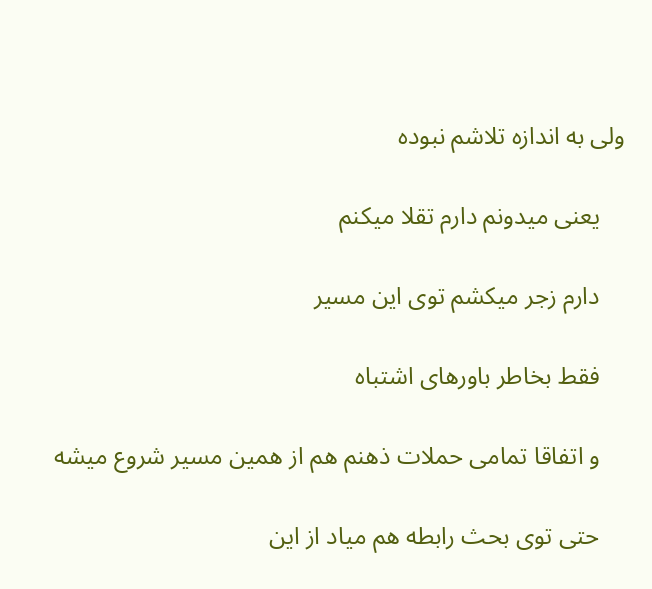ولی به اندازه تلاشم نبوده

    یعنی میدونم دارم تقلا میکنم

    دارم زجر میکشم توی این مسیر

    فقط بخاطر باورهای اشتباه

    و اتفاقا تمامی حملات ذهنم هم از همین مسیر شروع میشه

    حتی توی بحث رابطه هم میاد از این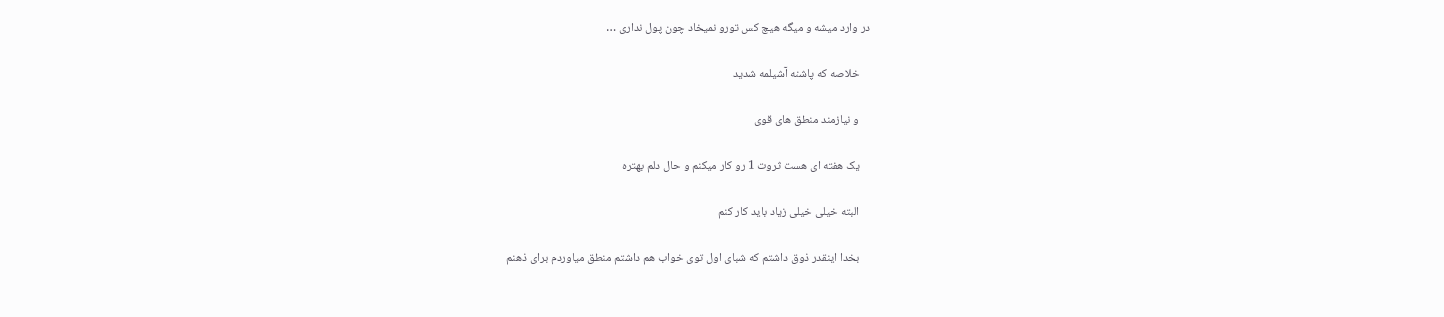در وارد میشه و میگه هیچ کس تورو نمیخاد چون پول نداری …

    خلاصه که پاشنه آشیلمه شدید

    و نیازمند منطق های قوی

    یک هفته ای هست ثروت 1 رو کار میکنم و حال دلم بهتره

    البته خیلی خیلی زیاد باید کار کنم

    بخدا اینقدر ذوق داشتم که شبای اول توی خواب هم داشتم منطق میاوردم برای ذهنم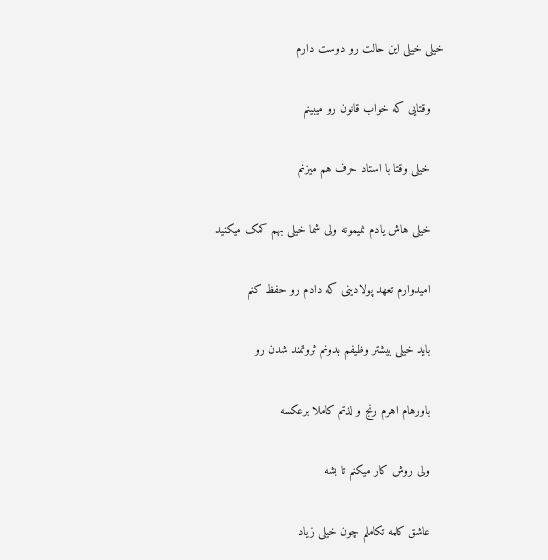خیلی خیلی این حالت رو دوست دارم

    وقتایی که خواب قانون رو میبینم

    خیلی وقتا با استاد حرف هم میزنم

    خیلی هاش یادم نمیمونه ولی شما خیلی بهم کمک میکنید

    امیدوارم تعهد پولادینی که دادم رو حفظ کنم

    باید خیلی بیشتر وظیفم بدونم ثروتمند شدن رو

    باورهام اهرم رنج و لذتم کاملا برعکسه

    ولی روش کار میکنم تا بشه

    عاشق کلمه تکاملم چون خیلی زیاد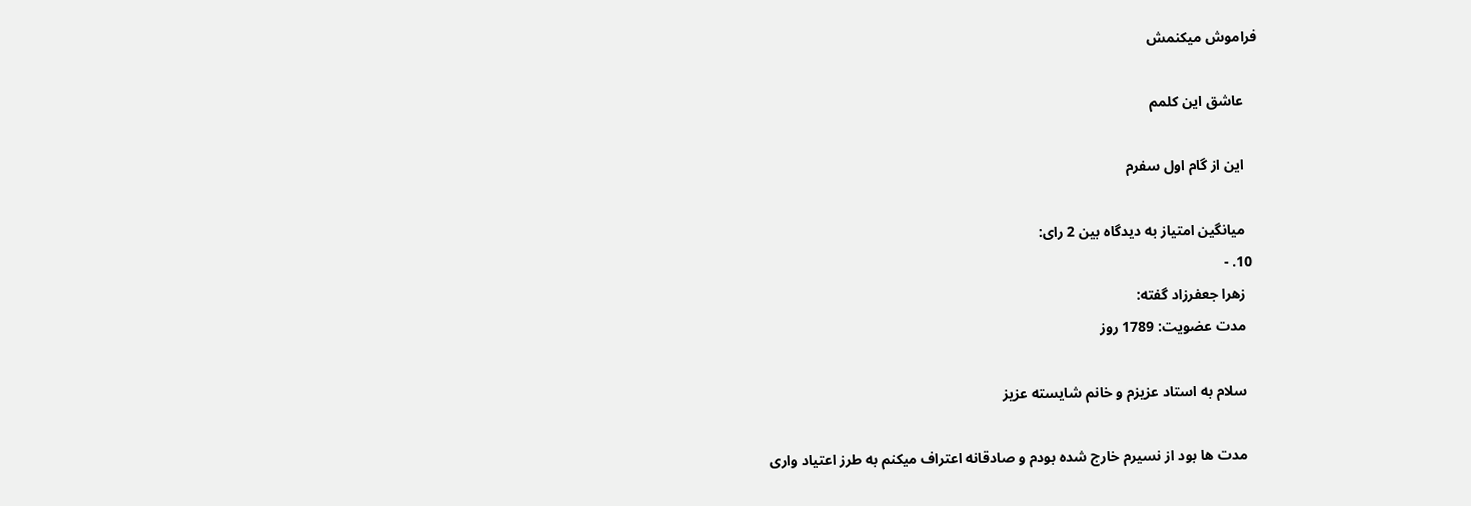فراموش میکنمش

    عاشق این کلمم

    این از گام اول سفرم

    میانگین امتیاز به دیدگاه بین 2 رای:
  10. -
    زهرا جعفرزاد گفته:
    مدت عضویت: 1789 روز

    سلام به استاد عزیزم و خانم شایسته عزیز

    مدت ها بود از نسیرم خارج شده بودم و صادقانه اعتراف میکنم به طرز اعتیاد واری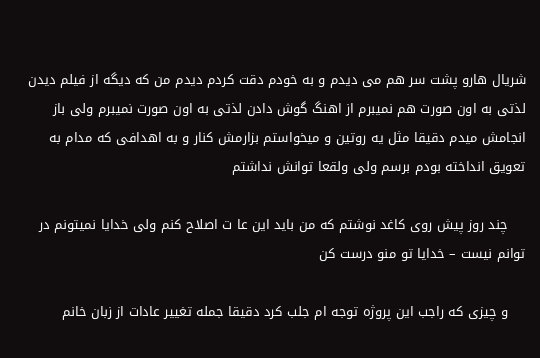شریال هارو پشت سر هم می دیدم و به خودم دقت کردم دیدم من که دیگه از فیلم دیدن لذتی به اون صورت هم نمیبرم از اهنگ گوش دادن لذتی به اون صورت نمیبرم ولی باز انجامش میدم دقیقا مثل یه روتین و میخواستم بزارمش کنار و به اهدافی که مدام به تعویق انداخته بودم برسم ولی ولقعا توانش نداشتم

    چند روز پیش روی کاغد نوشتم که من باید این عا ت اصلاح کنم ولی خدایا نمیتونم در توانم نیست – خدایا تو منو درست کن

    و چیزی که راجب این پروژه توجه ام جلب کرد دقیقا جمله تغییر عادات از زبان خانم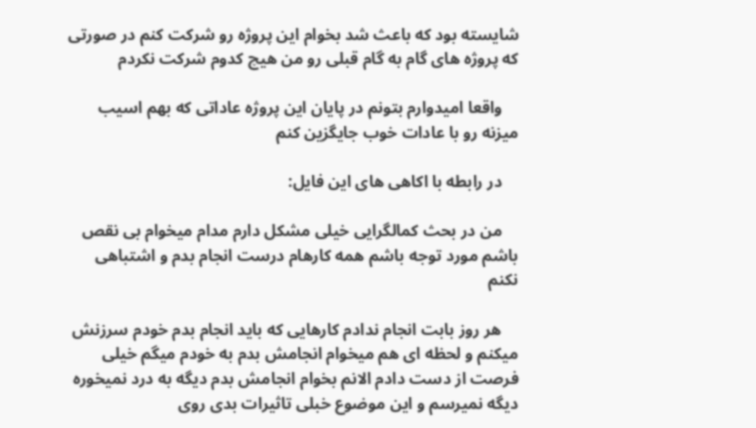شایسته بود که باعث شد بخوام این پروژه رو شرکت کنم در صورتی که پروژه های گام به گام قبلی رو من هیچ کدوم شرکت نکردم

    واقعا امیدوارم بتونم در پایان این پروژه عاداتی که بهم اسیب میزنه رو با عادات خوب جایگزین کنم

    در رابطه با اکاهی های این فایل:

    من در بحث کمالگرایی خیلی مشکل دارم مدام میخوام بی نقص باشم مورد توجه باشم همه کارهام درست انجام بدم و اشتباهی نکنم

    هر روز بابت انجام ندادم کارهایی که باید انجام بدم خودم سرزنش میکنم و لحظه ای هم میخوام انجامش بدم به خودم میگم خیلی فرصت از دست دادم الانم بخوام انجامش بدم دیگه به درد نمیخوره دیگه نمیرسم و این موضوع خبلی تاثیرات بدی روی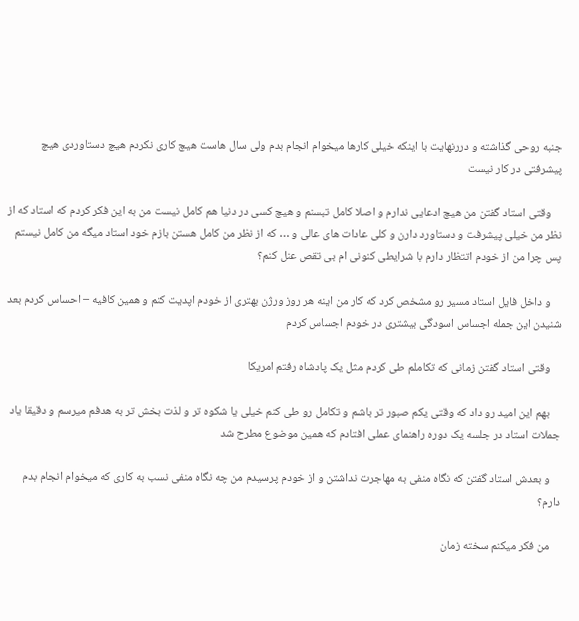جنبه روحی گذاشته و دررنهایت با اینکه خیلی کارها میخوام انجام بدم ولی سال هاست هیچ کاری نکردم هیچ دستاوردی هیچ پیشرفتی در کار نیست

    وقتی استاد گفتن من هیچ ادعایی ندارم و اصلا کامل تبسنم و هیچ کسی در دنیا هم کامل نیست من به این فکر کردم که استاد که از نظر من خیلی پیشرفت و دستاورد دارن و کلی عادات های عالی و … که از نظر من کامل هستن بازم خود استاد میگه من کامل نیستم پس چرا من از خودم اتتظار دارم با شرایطی کنونی ام بی تقص عنل کنم؟

    و داخل فایل استاد مسیر رو مشخص کرد که کار من اینه هر روز ورژن بهتری از خودم اپدیت کنم و همین کافیه – احساس کردم بعد شنیدن این جمله اجساس اسودگی بیشتری در خودم اجساس کردم

    وقتی استاد گفتن زمانی که تکاملم طی کردم مثل یک پادشاه رفتم امریکا

    بهم این امید رو داد که وقتی یکم صبور تر باشم و تکامل رو طی کنم خیلی یا شکوه تر و لذت بخش تر به هدفم میرسم و دقیقا یاد جملات استاد در جلسه یک دوره راهنمای عملی افتادم که همین موضوع مطرح شد

    و بعدش استاد گفتن که نگاه منفی به مهاجرت نداشتن و از خودم پرسیدم من چه نگاه منفی نسب به کاری که میخوام انجام بدم دارم؟

    من فکر میکنم سخته زمان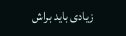زیادی باید براش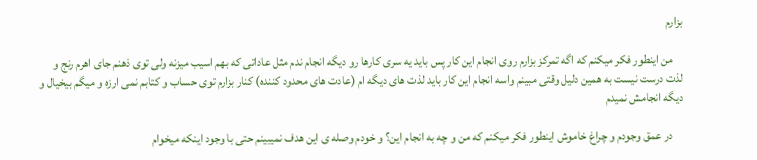بزارم

    من اینطور فکر میکنم که اگه تمرکز بزارم روی انجام این کار پس باید یه سری کارها رو دیگه انجام ندم مثل عاداتی که بهم اسیب میزنه ولی توی ذهنم جای اهرم رنج و لذت درست نیست به همین دلیل وقتی مبینم واسه انجام این کار باید لذت های دیگه ام (عادت های محدود کننده) کنار بزارم توی حساب و کتابم نمی ارزه و میگم بیخیال و دیگه انجامش نمیدم

    در عمق وجودم و چراغ خاموش اینطور فکر میکنم که من و چه به انجام این؟ و خودم وصله ی این هدف نمیبینم حتی با وجود اینکه میخوام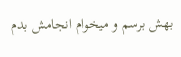بهش برسم و میخوام انجامش بدم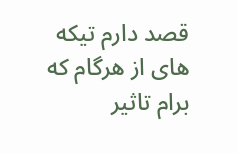قصد دارم تیکه های از هرگام که برام تاثیر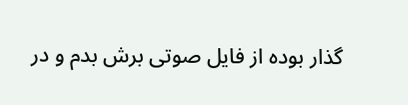گذار بوده از فایل صوتی برش بدم و در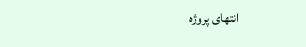انتهای پروژه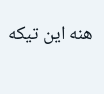هنه این تیکه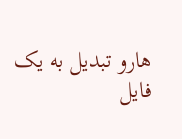هارو تبدیل به یک فایل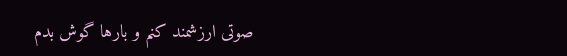صوتی ارزشمند کنم و بارها گوش بدم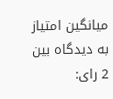میانگین امتیاز به دیدگاه بین 2 رای: